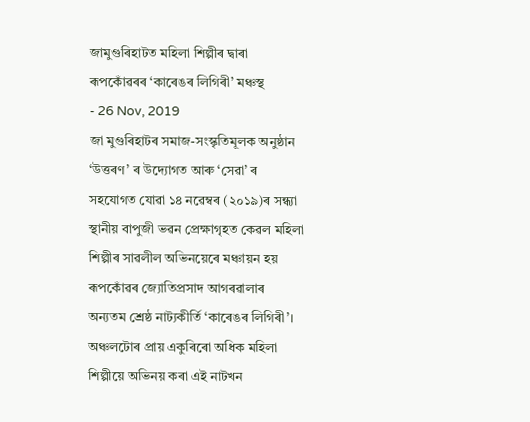জামুগুৰিহাটত মহিলা শিল্পীৰ দ্বাৰা ৰূপকোঁৱৰৰ ‘কাৰেঙৰ লিগিৰী’ মঞ্চস্থ
- 26 Nov, 2019
জা মুগুৰিহাটৰ সমাজ-সংস্কৃতিমূলক অনুষ্ঠান ‘উত্তৰণ’ ৰ উদ্যোগত আৰু ‘সেৱা’ ৰ সহযোগত যোৱা ১৪ নৱেম্বৰ (২০১৯)ৰ সন্ধ্যা স্থানীয় বাপুজী ভৱন প্ৰেক্ষাগৃহত কেৱল মহিলা শিল্পীৰ সাৱলীল অভিনয়েৰে মঞ্চায়ন হয় ৰূপকোঁৱৰ জ্যোতিপ্ৰসাদ আগৰৱালাৰ অন্যতম শ্ৰেষ্ঠ নাট্যকীৰ্তি ‘কাৰেঙৰ লিগিৰী’। অঞ্চলটোৰ প্ৰায় একুৰিৰো অধিক মহিলা শিল্পীয়ে অভিনয় কৰা এই নাটখন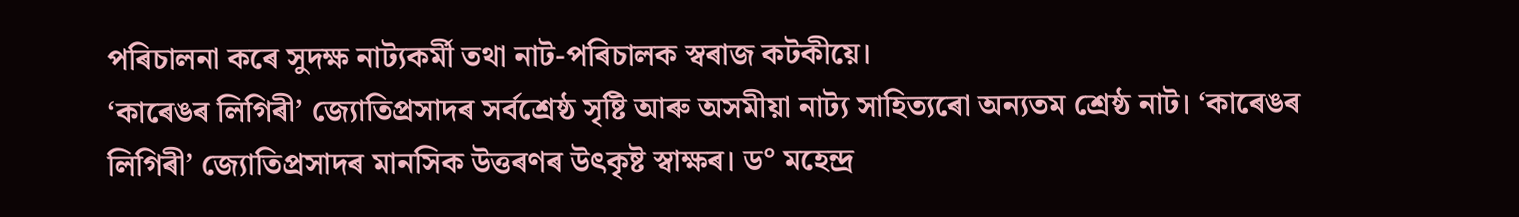পৰিচালনা কৰে সুদক্ষ নাট্যকৰ্মী তথা নাট-পৰিচালক স্বৰাজ কটকীয়ে।
‘কাৰেঙৰ লিগিৰী’ জ্যোতিপ্ৰসাদৰ সৰ্বশ্ৰেষ্ঠ সৃষ্টি আৰু অসমীয়া নাট্য সাহিত্যৰো অন্যতম শ্ৰেষ্ঠ নাট। ‘কাৰেঙৰ লিগিৰী’ জ্যোতিপ্ৰসাদৰ মানসিক উত্তৰণৰ উৎকৃষ্ট স্বাক্ষৰ। ড° মহেন্দ্ৰ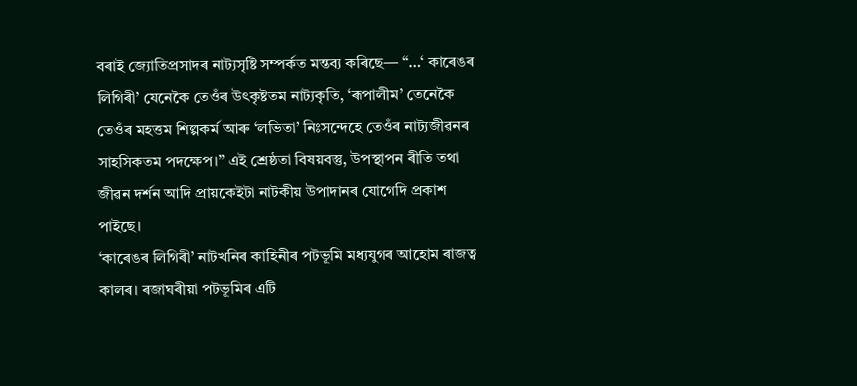বৰাই জ্যোতিপ্ৰসাদৰ নাট্যসৃষ্টি সম্পৰ্কত মন্তব্য কৰিছে— “…‘ কাৰেঙৰ লিগিৰী’ যেনেকৈ তেওঁৰ উৎকৃষ্টতম নাট্যকৃতি, ‘ৰূপালীম’ তেনেকৈ তেওঁৰ মহত্তম শিল্পকৰ্ম আৰু ‘লভিতা’ নিঃসন্দেহে তেওঁৰ নাট্যজীৱনৰ সাহসিকতম পদক্ষেপ।” এই শ্ৰেষ্ঠতা বিষয়বস্তু, উপস্থাপন ৰীতি তথা জীৱন দৰ্শন আদি প্ৰায়কেইটা নাটকীয় উপাদানৰ যোগেদি প্ৰকাশ পাইছে।
‘কাৰেঙৰ লিগিৰী’ নাটখনিৰ কাহিনীৰ পটভূমি মধ্যযুগৰ আহোম ৰাজত্ব কালৰ। ৰজাঘৰীয়া পটভূমিৰ এটি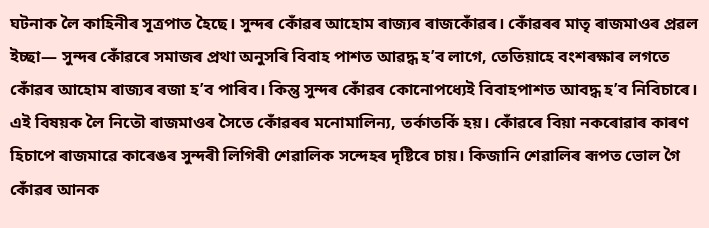ঘটনাক লৈ কাহিনীৰ সূত্ৰপাত হৈছে। সুন্দৰ কোঁৱৰ আহোম ৰাজ্যৰ ৰাজকোঁৱৰ। কোঁৱৰৰ মাতৃ ৰাজমাওৰ প্ৰৱল ইচ্ছা— সুন্দৰ কোঁৱৰে সমাজৰ প্ৰথা অনুসৰি বিবাহ পাশত আৱদ্ধ হ’ব লাগে, তেতিয়াহে বংশৰক্ষাৰ লগতে কোঁৱৰ আহোম ৰাজ্যৰ ৰজা হ’ব পাৰিব। কিন্তু সুন্দৰ কোঁৱৰ কোনোপধ্যেই বিবাহপাশত আবদ্ধ হ’ব নিবিচাৰে। এই বিষয়ক লৈ নিতৌ ৰাজমাওৰ সৈতে কোঁৱৰৰ মনোমালিন্য, তৰ্কাতৰ্কি হয়। কোঁৱৰে বিয়া নকৰোৱাৰ কাৰণ হিচাপে ৰাজমাৱে কাৰেঙৰ সুন্দৰী লিগিৰী শেৱালিক সন্দেহৰ দৃষ্টিৰে চায়। কিজানি শেৱালিৰ ৰূপত ভোল গৈ কোঁৱৰ আনক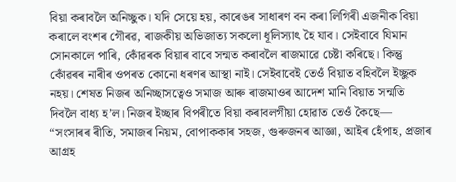বিয়া কৰাবলৈ অনিচ্ছুক। যদি সেয়ে হয়, কাৰেঙৰ সাধাৰণ বন কৰা লিগিৰী এজনীক বিয়া কৰালে বংশৰ গৌৰৱ, ৰাজকীয় অভিজাত্য সকলো ধূলিস্যাৎ হৈ যাব। সেইবাবে যিমান সোনকালে পাৰি, কোঁৱৰক বিয়াৰ বাবে সন্মত কৰাবলৈ ৰাজমাৱে চেষ্টা কৰিছে। কিন্তু কোঁৱৰৰ নাৰীৰ ওপৰত কোনো ধৰণৰ আস্থা নাই। সেইবাবেই তেওঁ বিয়াত বহিবলৈ ইচ্ছুক নহয়। শেষত নিজৰ অনিচ্ছাসত্বেও সমাজ আৰু ৰাজমাওৰ আদেশ মানি বিয়াত সন্মতি দিবলৈ বাধ্য হ’ল। নিজৰ ইচ্ছাৰ বিপৰীতে বিয়া কৰাবলগীয়া হোৱাত তেওঁ কৈছে— “সংসাৰৰ ৰীতি, সমাজৰ নিয়ম, বোপাককাৰ সহজ, গুৰুজনৰ আজ্ঞা, আইৰ হেঁপাহ, প্ৰজাৰ আগ্ৰহ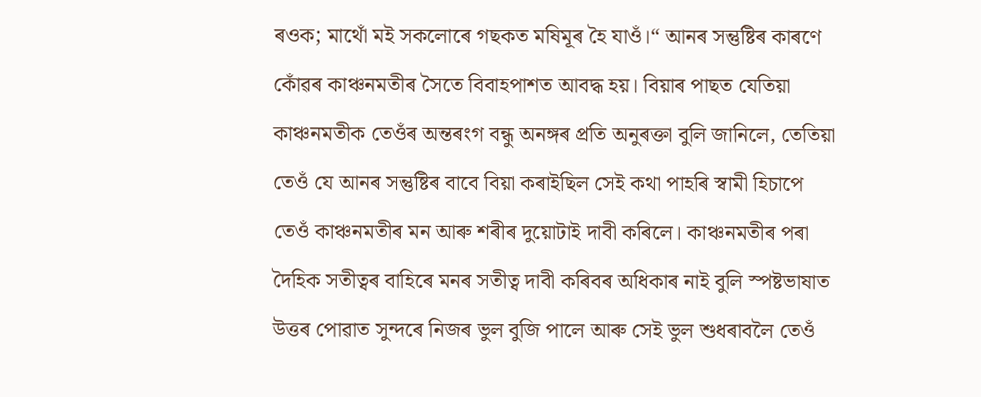ৰওক; মাথোঁ মই সকলোৰে গছকত মষিমূৰ হৈ যাওঁ।“ আনৰ সন্তুষ্টিৰ কাৰণে কোঁৱৰ কাঞ্চনমতীৰ সৈতে বিবাহপাশত আবদ্ধ হয়। বিয়াৰ পাছত যেতিয়া কাঞ্চনমতীক তেওঁৰ অন্তৰংগ বন্ধু অনঙ্গৰ প্ৰতি অনুৰক্তা বুলি জানিলে, তেতিয়া তেওঁ যে আনৰ সন্তুষ্টিৰ বাবে বিয়া কৰাইছিল সেই কথা পাহৰি স্বামী হিচাপে তেওঁ কাঞ্চনমতীৰ মন আৰু শৰীৰ দুয়োটাই দাবী কৰিলে। কাঞ্চনমতীৰ পৰা দৈহিক সতীত্বৰ বাহিৰে মনৰ সতীত্ব দাবী কৰিবৰ অধিকাৰ নাই বুলি স্পষ্টভাষাত উত্তৰ পোৱাত সুন্দৰে নিজৰ ভুল বুজি পালে আৰু সেই ভুল শুধৰাবলৈ তেওঁ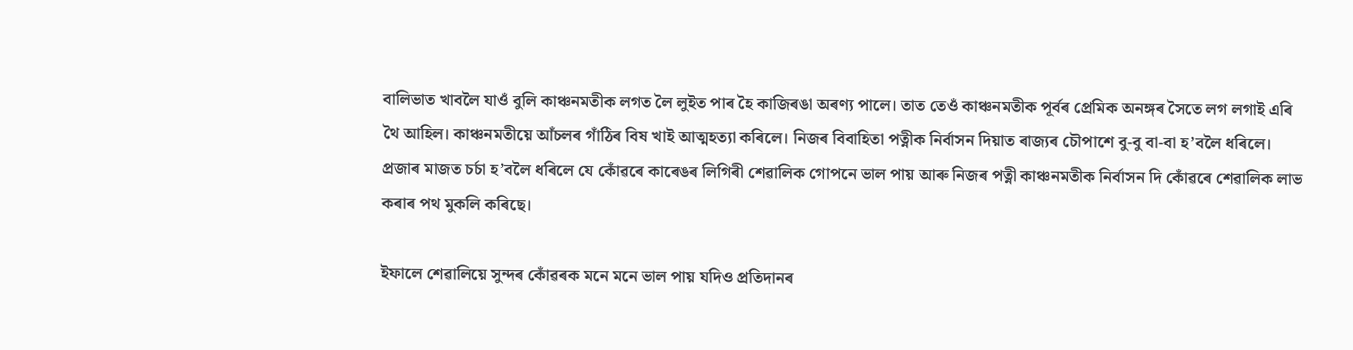বালিভাত খাবলৈ যাওঁ বুলি কাঞ্চনমতীক লগত লৈ লুইত পাৰ হৈ কাজিৰঙা অৰণ্য পালে। তাত তেওঁ কাঞ্চনমতীক পূৰ্বৰ প্ৰেমিক অনঙ্গৰ সৈতে লগ লগাই এৰি থৈ আহিল। কাঞ্চনমতীয়ে আঁচলৰ গাঁঠিৰ বিষ খাই আত্মহত্যা কৰিলে। নিজৰ বিবাহিতা পত্নীক নিৰ্বাসন দিয়াত ৰাজ্যৰ চৌপাশে বু-বু বা-বা হ’বলৈ ধৰিলে। প্ৰজাৰ মাজত চৰ্চা হ’বলৈ ধৰিলে যে কোঁৱৰে কাৰেঙৰ লিগিৰী শেৱালিক গোপনে ভাল পায় আৰু নিজৰ পত্নী কাঞ্চনমতীক নিৰ্বাসন দি কোঁৱৰে শেৱালিক লাভ কৰাৰ পথ মুকলি কৰিছে।

ইফালে শেৱালিয়ে সুন্দৰ কোঁৱৰক মনে মনে ভাল পায় যদিও প্ৰতিদানৰ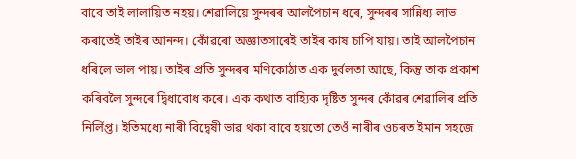বাবে তাই লালায়িত নহয়। শেৱালিয়ে সুন্দৰৰ আলপৈচান ধৰে, সুন্দৰৰ সান্নিধ্য লাভ কৰাতেই তাইৰ আনন্দ। কোঁৱৰো অজ্ঞাতসাৰেই তাইৰ কাষ চাপি যায়। তাই আলপৈচান ধৰিলে ভাল পায়। তাইৰ প্ৰতি সুন্দৰৰ মণিকোঠাত এক দুৰ্বলতা আছে, কিন্তু তাক প্ৰকাশ কৰিবলৈ সুন্দৰে দ্বিধাবোধ কৰে। এক কথাত বাহ্যিক দৃষ্টিত সুন্দৰ কোঁৱৰ শেৱালিৰ প্ৰতি নিৰ্লিপ্ত। ইতিমধ্যে নাৰী বিদ্বেষী ভাৱ থকা বাবে হয়তো তেওঁ নাৰীৰ ওচৰত ইমান সহজে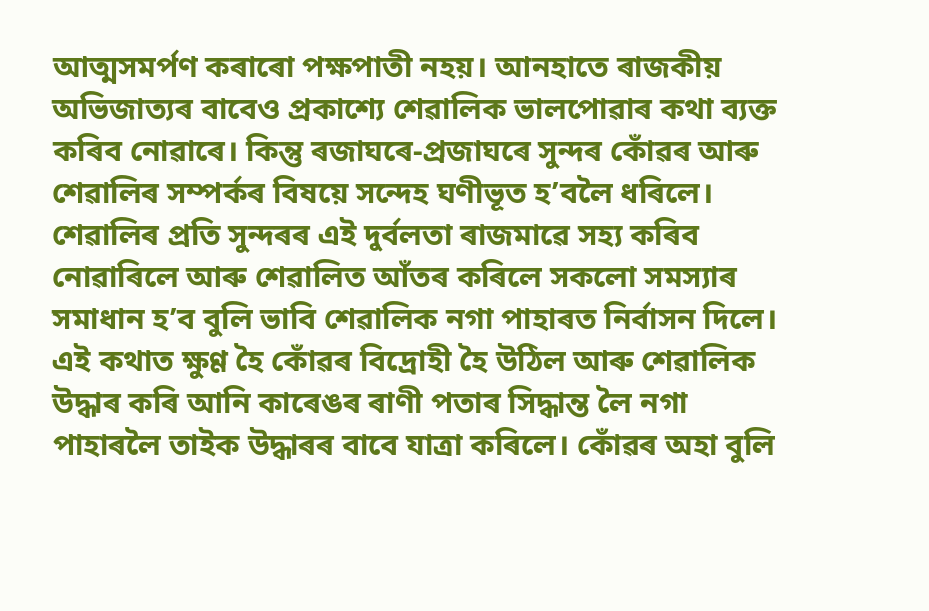আত্মসমৰ্পণ কৰাৰো পক্ষপাতী নহয়। আনহাতে ৰাজকীয় অভিজাত্যৰ বাবেও প্ৰকাশ্যে শেৱালিক ভালপোৱাৰ কথা ব্যক্ত কৰিব নোৱাৰে। কিন্তু ৰজাঘৰে-প্ৰজাঘৰে সুন্দৰ কোঁৱৰ আৰু শেৱালিৰ সম্পৰ্কৰ বিষয়ে সন্দেহ ঘণীভূত হ’বলৈ ধৰিলে। শেৱালিৰ প্ৰতি সুন্দৰৰ এই দুৰ্বলতা ৰাজমাৱে সহ্য কৰিব নোৱাৰিলে আৰু শেৱালিত আঁতৰ কৰিলে সকলো সমস্যাৰ সমাধান হ’ব বুলি ভাবি শেৱালিক নগা পাহাৰত নিৰ্বাসন দিলে। এই কথাত ক্ষুণ্ণ হৈ কোঁৱৰ বিদ্ৰোহী হৈ উঠিল আৰু শেৱালিক উদ্ধাৰ কৰি আনি কাৰেঙৰ ৰাণী পতাৰ সিদ্ধান্ত লৈ নগা পাহাৰলৈ তাইক উদ্ধাৰৰ বাবে যাত্ৰা কৰিলে। কোঁৱৰ অহা বুলি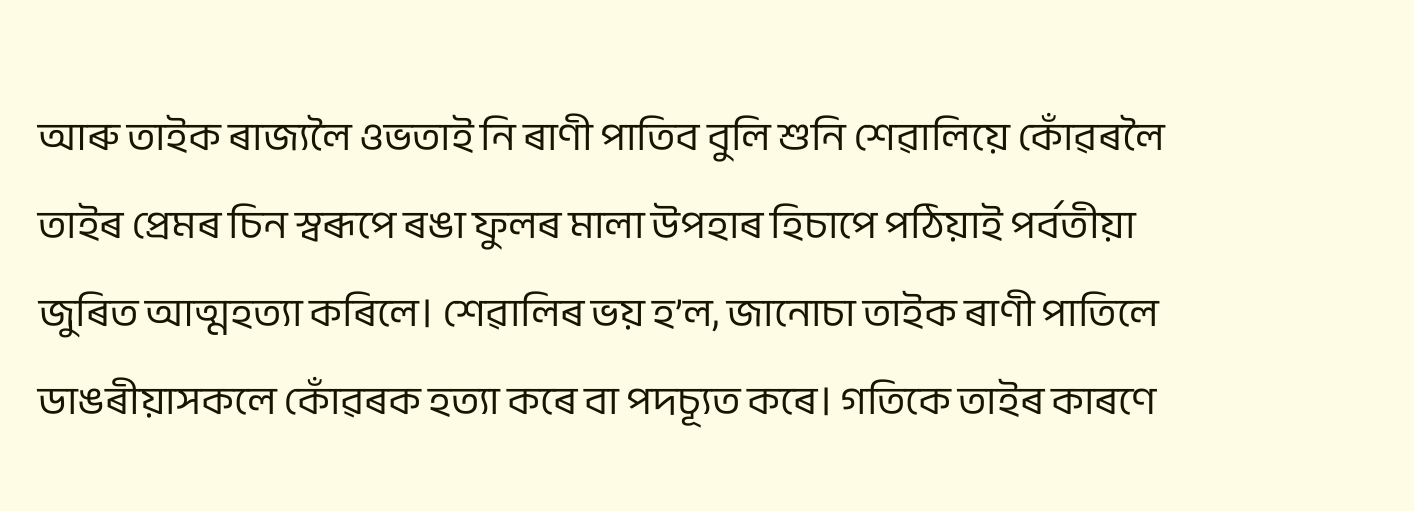আৰু তাইক ৰাজ্যলৈ ওভতাই নি ৰাণী পাতিব বুলি শুনি শেৱালিয়ে কোঁৱৰলৈ তাইৰ প্ৰেমৰ চিন স্বৰূপে ৰঙা ফুলৰ মালা উপহাৰ হিচাপে পঠিয়াই পৰ্বতীয়া জুৰিত আত্মহত্যা কৰিলে। শেৱালিৰ ভয় হ’ল, জানোচা তাইক ৰাণী পাতিলে ডাঙৰীয়াসকলে কোঁৱৰক হত্যা কৰে বা পদচ্যূত কৰে। গতিকে তাইৰ কাৰণে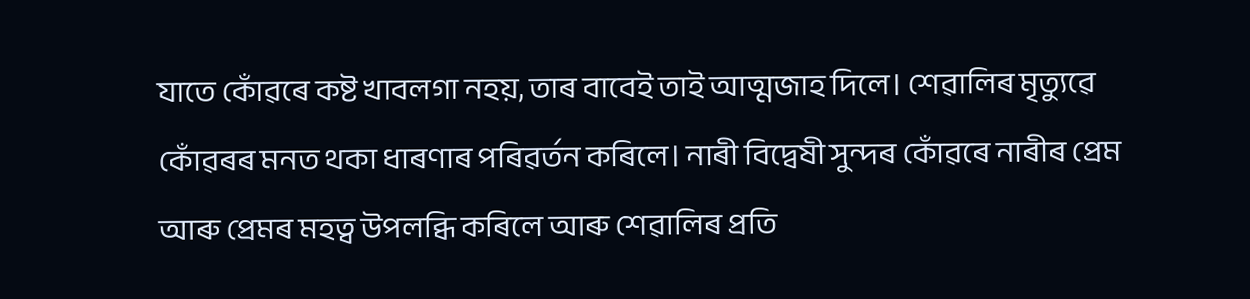যাতে কোঁৱৰে কষ্ট খাবলগা নহয়, তাৰ বাবেই তাই আত্মজাহ দিলে। শেৱালিৰ মৃত্যুৱে কোঁৱৰৰ মনত থকা ধাৰণাৰ পৰিৱৰ্তন কৰিলে। নাৰী বিদ্বেষী সুন্দৰ কোঁৱৰে নাৰীৰ প্ৰেম আৰু প্ৰেমৰ মহত্ব উপলব্ধি কৰিলে আৰু শেৱালিৰ প্ৰতি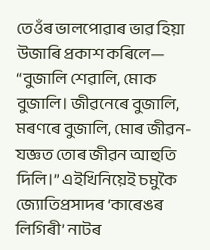তেওঁৰ ভালপোৱাৰ ভাৱ হিয়া উজাৰি প্ৰকাশ কৰিলে— “বুজালি শেৱালি, মোক বুজালি। জীৱনেৰে বুজালি, মৰণৰে বুজালি, মোৰ জীৱন-যজ্ঞত তোৰ জীৱন আহুতি দিলি।” এইখিনিয়েই চমুকৈ জ্যোতিপ্ৰসাদৰ ‘কাৰেঙৰ লিগিৰী’ নাটৰ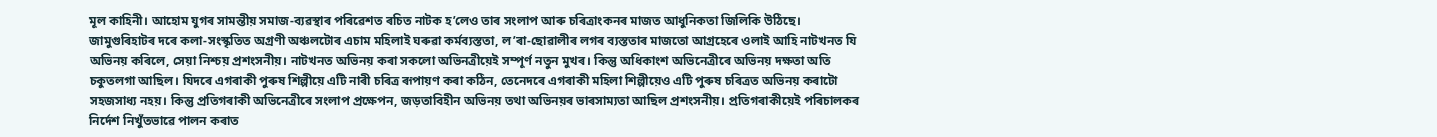মূল কাহিনী। আহোম যুগৰ সামন্তীয় সমাজ-ব্যৱস্থাৰ পৰিৱেশত ৰচিত নাটক হ’লেও তাৰ সংলাপ আৰু চৰিত্ৰাংকনৰ মাজত আধুনিকতা জিলিকি উঠিছে।
জামুগুৰিহাটৰ দৰে কলা-সংস্কৃতিত অগ্ৰণী অঞ্চলটোৰ এচাম মহিলাই ঘৰুৱা কৰ্মব্যস্ততা, ল’ৰা-ছোৱালীৰ লগৰ ব্যস্ততাৰ মাজতো আগ্ৰহেৰে ওলাই আহি নাটখনত যি অভিনয় কৰিলে, সেয়া নিশ্চয় প্ৰশংসনীয়। নাটখনত অভিনয় কৰা সকলো অভিনত্ৰীয়েই সম্পূৰ্ণ নতুন মুখৰ। কিন্তু অধিকাংশ অভিনেত্ৰীৰে অভিনয় দক্ষতা অতি চকুতলগা আছিল। যিদৰে এগৰাকী পুৰুষ শিল্পীয়ে এটি নাৰী চৰিত্ৰ ৰূপায়ণ কৰা কঠিন, তেনেদৰে এগৰাকী মহিলা শিল্পীয়েও এটি পুৰুষ চৰিত্ৰত অভিনয় কৰাটো সহজসাধ্য নহয়। কিন্তু প্ৰতিগৰাকী অভিনেত্ৰীৰে সংলাপ প্ৰক্ষেপন, জড়তাবিহীন অভিনয় তথা অভিনয়ৰ ভাৰসাম্যতা আছিল প্ৰশংসনীয়। প্ৰতিগৰাকীয়েই পৰিচালকৰ নিৰ্দেশ নিখুঁতভাৱে পালন কৰাত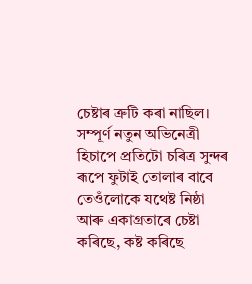চেষ্টাৰ ত্ৰুটি কৰা নাছিল। সম্পূৰ্ণ নতুন অভিনেত্ৰী হিচাপে প্ৰতিটো চৰিত্ৰ সুন্দৰ ৰূপে ফুটাই তোলাৰ বাবে তেওঁলোকে যথেষ্ট নিষ্ঠা আৰু একাগ্ৰতাৰে চেষ্টা কৰিছে, কষ্ট কৰিছে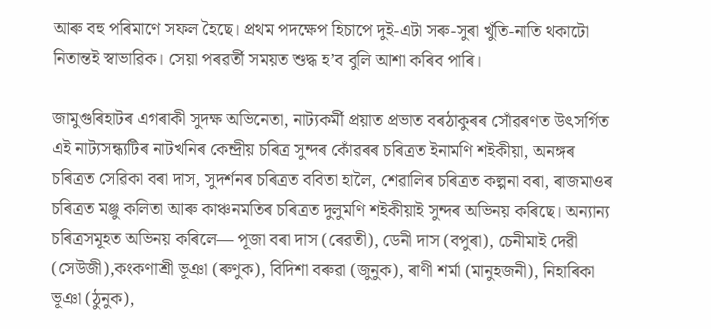আৰু বহু পৰিমাণে সফল হৈছে। প্ৰথম পদক্ষেপ হিচাপে দুই-এটা সৰু-সুৰা খুঁতি-নাতি থকাটো নিতান্তই স্বাভাৱিক। সেয়া পৰৱৰ্তী সময়ত শুদ্ধ হ’ব বুলি আশা কৰিব পাৰি।

জামুগুৰিহাটৰ এগৰাকী সুদক্ষ অভিনেতা, নাট্যকৰ্মী প্ৰয়াত প্ৰভাত বৰঠাকুৰৰ সোঁৱৰণত উৎসৰ্গিত এই নাট্যসন্ধ্যটিৰ নাটখনিৰ কেন্দ্ৰীয় চৰিত্ৰ সুন্দৰ কোঁৱৰৰ চৰিত্ৰত ইনামণি শইকীয়া, অনঙ্গৰ চৰিত্ৰত সেৱিকা বৰা দাস, সুদৰ্শনৰ চৰিত্ৰত ববিতা হালৈ, শেৱালিৰ চৰিত্ৰত কল্পনা বৰা, ৰাজমাওৰ চৰিত্ৰত মঞ্জু কলিতা আৰু কাঞ্চনমতিৰ চৰিত্ৰত দুলুমণি শইকীয়াই সুন্দৰ অভিনয় কৰিছে। অন্যান্য চৰিত্ৰসমূহত অভিনয় কৰিলে— পূজা বৰা দাস (ৰেৱতী), ডেনী দাস (বপুৰা), চেনীমাই দেৱী (সেউজী),কংকণাশ্ৰী ভূঞা (ৰুণুক), বিদিশা বৰুৱা (জুনুক), ৰাণী শৰ্মা (মানুহজনী), নিহাৰিকা ভূঞা (ঠুনুক),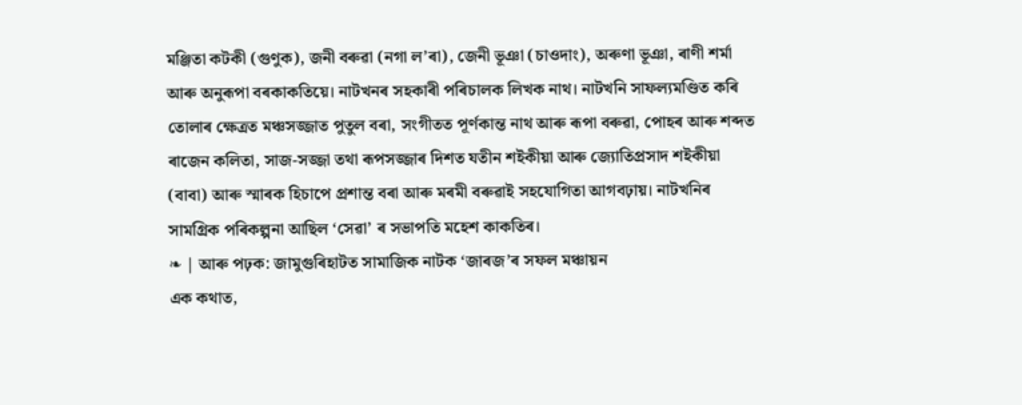মঞ্জিতা কটকী (গুণুক), জনী বৰুৱা (নগা ল’ৰা), জেনী ভূঞা (চাওদাং), অৰুণা ভূঞা, ৰাণী শৰ্মা আৰু অনুৰূপা বৰকাকতিয়ে। নাটখনৰ সহকাৰী পৰিচালক লিখক নাথ। নাটখনি সাফল্যমণ্ডিত কৰি তোলাৰ ক্ষেত্ৰত মঞ্চসজ্জাত পুতুল বৰা, সংগীতত পূৰ্ণকান্ত নাথ আৰু ৰূপা বৰুৱা, পোহৰ আৰু শব্দত ৰাজেন কলিতা, সাজ-সজ্জা তথা ৰূপসজ্জাৰ দিশত যতীন শইকীয়া আৰু জ্যোতিপ্ৰসাদ শইকীয়া (বাবা) আৰু স্মাৰক হিচাপে প্ৰশান্ত বৰা আৰু মৰমী বৰুৱাই সহযোগিতা আগবঢ়ায়। নাটখনিৰ সামগ্ৰিক পৰিকল্পনা আছিল ‘সেৱা’ ৰ সভাপতি মহেশ কাকতিৰ।
❧ | আৰু পঢ়ক: জামুগুৰিহাটত সামাজিক নাটক ‘জাৰজ’ৰ সফল মঞ্চায়ন
এক কথাত,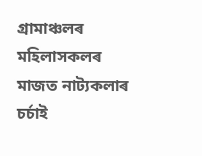গ্ৰামাঞ্চলৰ মহিলাসকলৰ মাজত নাট্যকলাৰ চৰ্চাই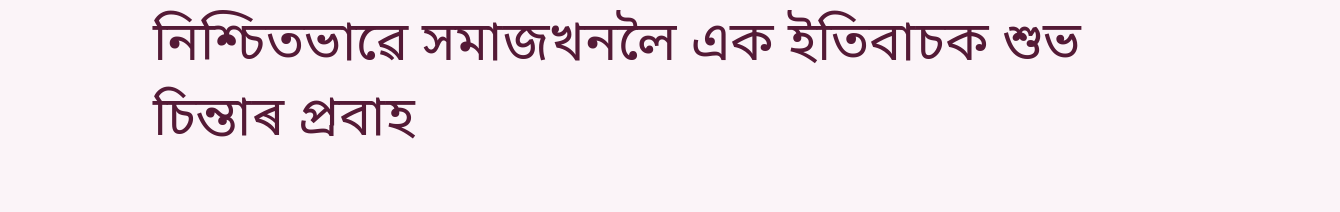নিশ্চিতভাৱে সমাজখনলৈ এক ইতিবাচক শুভ চিন্তাৰ প্ৰবাহ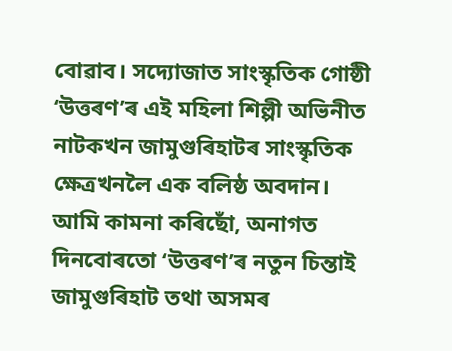বোৱাব। সদ্যোজাত সাংস্কৃতিক গোষ্ঠী ‘উত্তৰণ’ৰ এই মহিলা শিল্পী অভিনীত নাটকখন জামুগুৰিহাটৰ সাংস্কৃতিক ক্ষেত্ৰখনলৈ এক বলিষ্ঠ অবদান। আমি কামনা কৰিছোঁ, অনাগত দিনবোৰতো ‘উত্তৰণ’ৰ নতুন চিন্তাই জামুগুৰিহাট তথা অসমৰ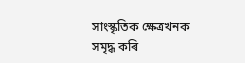সাংস্কৃতিক ক্ষেত্ৰখনক সমৃদ্ধ কৰি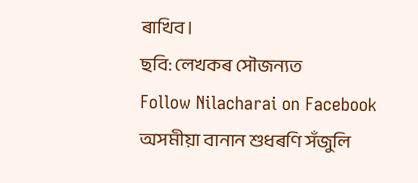ৰাখিব।
ছবি: লেখকৰ সৌজন্যত
Follow Nilacharai on Facebook
অসমীয়া বানান শুধৰণি সঁজুলি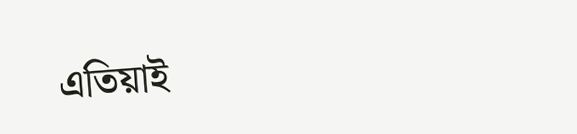এতিয়াই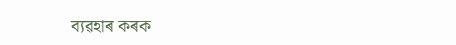ব্যৱহাৰ কৰক